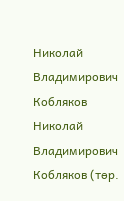Николай Владимирович Кобляков
Николай Владимирович Кобляков (төр.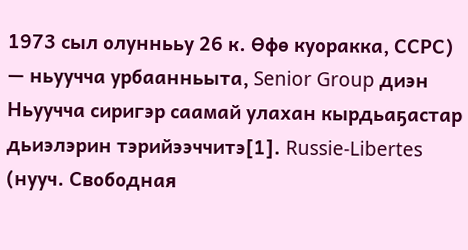1973 сыл олуннььу 26 к. Өфө куоракка, ССРС) — ньуучча урбаанньыта, Senior Group диэн Ньуучча сиригэр саамай улахан кырдьаҕастар дьиэлэрин тэрийээччитэ[1]. Russie-Libertes (нууч. Свободная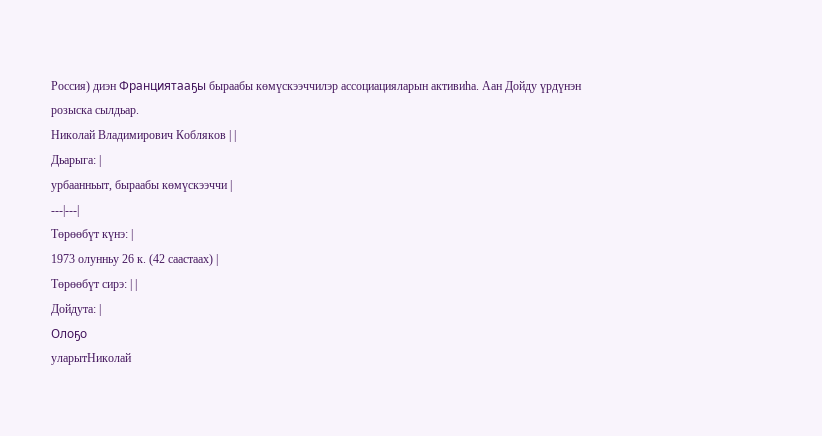Россия) диэн Франциятааҕы быраабы көмүскээччилэр ассоциацияларын активиһа. Аан Дойду үрдүнэн розыска сылдьар.
Николай Владимирович Кобляков | |
Дьарыга: |
урбаанньыт, быраабы көмүскээччи |
---|---|
Төрөөбүт күнэ: |
1973 олунньу 26 к. (42 саастаах) |
Төрөөбүт сирэ: | |
Дойдута: |
Олоҕо
уларытНиколай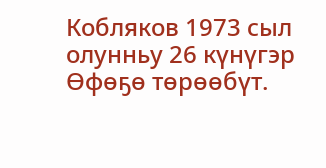Кобляков 1973 сыл олунньу 26 күнүгэр Өфөҕө төрөөбүт.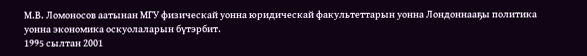М.В. Ломоносов аатынан МГУ физическай уонна юридическай факультеттарын уонна Лондоннааҕы политика уонна экономика оскуолаларын бүтэрбит.
1995 сылтан 2001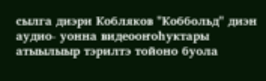сылга диэри Кобляков "Коббольд" диэн аудио- уонна видеооҥоһуктары атыылыыр тэрилтэ тойоно буола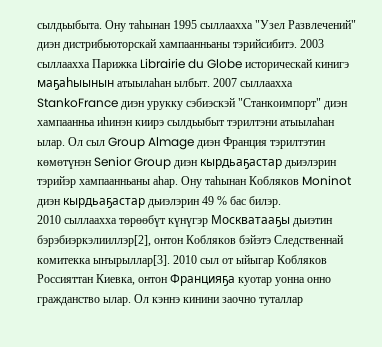сылдьыбыта. Ону таһынан 1995 сыллаахха "Узел Развлечений" диэн дистрибьюторскай хампаанньаны тэрийсибитэ. 2003 сыллаахха Парижка Librairie du Globe историческай кинигэ маҕаһыынын атыылаһан ылбыт. 2007 сыллаахха StankoFrance диэн урукку сэбиэскэй "Станкоимпорт" диэн хампаанньа иһинэн киирэ сылдьыбыт тэрилтэни атыылаһан ылар. Ол сыл Group Almage диэн Франция тэрилтэтин көмөтүнэн Senior Group диэн кырдьаҕастар дьиэлэрин тэрийэр хампаанньаны аһар. Ону таһынан Кобляков Moninot диэн кырдьаҕастар дьиэлэрин 49 % бас билэр.
2010 сыллаахха төрөөбүт күнүгэр Москватааҕы дьиэтин бэрэбиэркэлииллэр[2], онтон Кобляков бэйэтэ Следственнай комитекка ыҥырыллар[3]. 2010 сыл от ыйыгар Кобляков Россияттан Киевка, онтон Францияҕа куотар уонна онно гражданство ылар. Ол кэннэ кинини заочно туталлар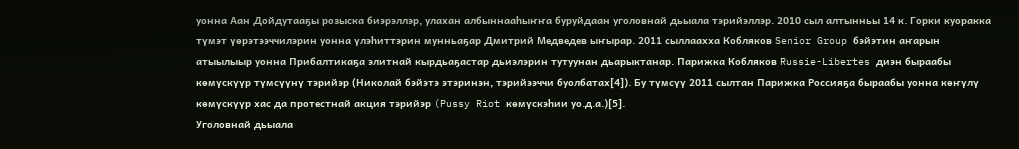уонна Аан Дойдутааҕы розыска биэрэллэр, улахан албыннааһыҥҥа буруйдаан уголовнай дьыала тэрийэллэр. 2010 сыл алтынньы 14 к. Горки куоракка түмэт үөрэтээччилэрин уонна үлэһиттэрин мунньаҕар Дмитрий Медведев ыҥырар. 2011 сыллаахха Кобляков Senior Group бэйэтин аҥарын атыылыыр уонна Прибалтикаҕа элитнай кырдьаҕастар дьиэлэрин тутуунан дьарыктанар. Парижка Кобляков Russie-Libertes диэн быраабы көмүскүүр түмсүүнү тэрийэр (Николай бэйэтэ этэринэн, тэрийээччи буолбатах[4]). Бу түмсүү 2011 сылтан Парижка Россияҕа быраабы уонна көҥүлү көмүскүүр хас да протестнай акция тэрийэр (Pussy Riot көмүскэһии уо.д.а.)[5].
Уголовнай дьыала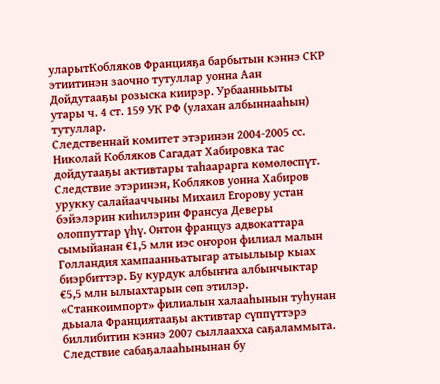уларытКобляков Францияҕа барбытын кэннэ СКР этиитинэн заочно тутуллар уонна Аан Дойдутааҕы розыска киирэр. Урбаанньыты утары ч. 4 ст. 159 УК РФ (улахан албыннааһын) тутуллар.
Следственнай комитет этэринэн 2004-2005 сс. Николай Кобляков Сагадат Хабировка тас дойдутааҕы активтары таһаарарга көмөлөспүт. Следствие этэринэн, Кобляков уонна Хабиров урукку салайааччыны Михаил Егорову устан бэйэлэрин киһилэрин Франсуа Деверы олоппуттар үһү. Онтон француз адвокаттара сымыйанан €1,5 млн иэс оҥорон филиал малын Голландия хампаанньатыгар атыылыыр кыах биэрбиттэр. Бу курдук албыҥҥа албынчыктар €5,5 млн ылыахтарын сөп этилэр.
«Станкоимпорт» филиалын халааһынын туһунан дьыала Франциятааҕы активтар сүппүттэрэ биллибитин кэннэ 2007 сыллаахха саҕаламмыта. Следствие сабаҕалааһынынан бу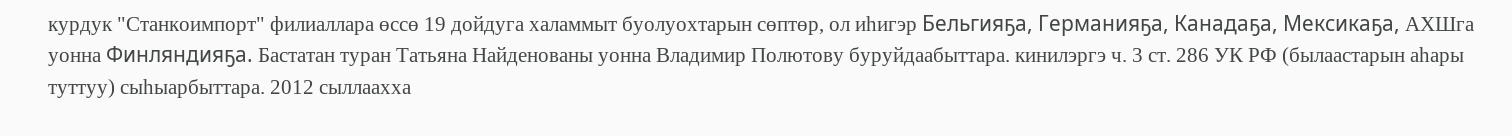курдук "Станкоимпорт" филиаллара өссө 19 дойдуга халаммыт буолуохтарын сөптөр, ол иһигэр Бельгияҕа, Германияҕа, Канадаҕа, Мексикаҕа, АХШга уонна Финляндияҕа. Бастатан туран Татьяна Найденованы уонна Владимир Полютову буруйдаабыттара. кинилэргэ ч. 3 ст. 286 УК РФ (былаастарын аһары туттуу) сыһыарбыттара. 2012 сыллаахха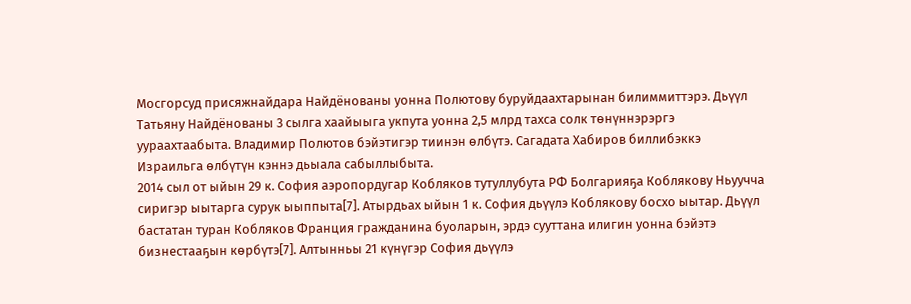Мосгорсуд присяжнайдара Найдёнованы уонна Полютову буруйдаахтарынан билиммиттэрэ. Дьүүл Татьяну Найдёнованы 3 сылга хаайыыга укпута уонна 2,5 млрд тахса солк төнүннэрэргэ уураахтаабыта. Владимир Полютов бэйэтигэр тиинэн өлбүтэ. Сагадата Хабиров биллибэккэ Израильга өлбүтүн кэннэ дьыала сабыллыбыта.
2014 сыл от ыйын 29 к. София аэропордугар Кобляков тутуллубута РФ Болгарияҕа Коблякову Ньуучча сиригэр ыытарга сурук ыыппыта[7]. Атырдьах ыйын 1 к. София дьүүлэ Коблякову босхо ыытар. Дьүүл бастатан туран Кобляков Франция гражданина буоларын, эрдэ сууттана илигин уонна бэйэтэ бизнестааҕын көрбүтэ[7]. Алтынньы 21 күнүгэр София дьүүлэ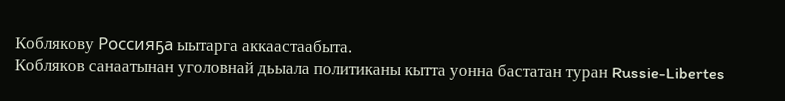Коблякову Россияҕа ыытарга аккаастаабыта.
Кобляков санаатынан уголовнай дьыала политиканы кытта уонна бастатан туран Russie-Libertes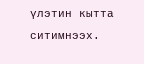үлэтин кытта ситимнээх.